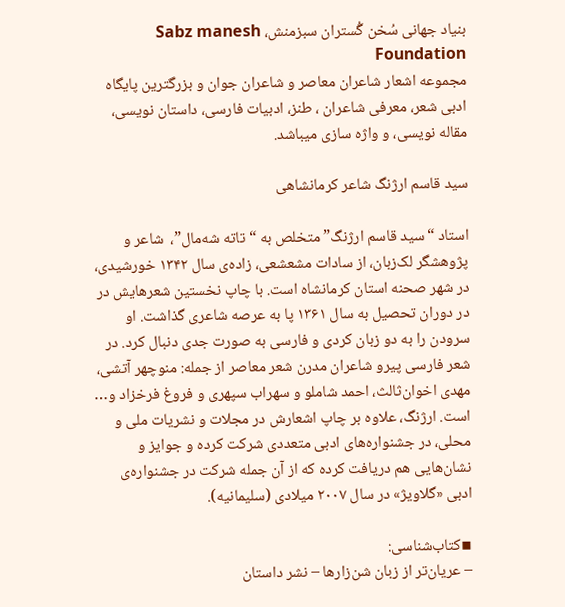بنیاد جهانی سُخن گُستران سبزمنش، Sabz manesh Foundation
مجموعه اشعار شاعران معاصر و شاعران جوان و بزرگترین پایگاه ادبی شعر، معرفی شاعران ، طنز، ادبیات فارسی، داستان نویسی، مقاله نویسی، و واژه سازی میباشد.

سید قاسم ارژنگ شاعر کرمانشاهی

استاد “سید قاسم ارژنگ” متخلص به “تاته شه‌مال”،  شاعر و پژوهشگر لک‌زبان، از سادات مشعشعی، زاده‌ی سال ۱۳۴۲ خورشیدی، در شهر صحنه استان کرمانشاه است. با چاپ نخستین شعرهایش در در دوران تحصیل به سال ۱۳۶۱ پا به عرصه شاعری گذاشت. او سرودن را به دو زبان کردی و فارسی به صورت جدی دنبال کرد. در شعر فارسی پیرو شاعران مدرن شعر معاصر از جمله: منوچهر آتشی، مهدی اخوان‌ثالث، احمد شاملو و سهراب سپهری و فروغ فرخزاد و… است. ارژنگ، علاوه بر چاپ اشعارش در مجلات و نشریات ملی و محلی، در جشنواره‌های ادبی متعددی شرکت کرده و جوایز و نشان‌هایی هم دریافت کرده که از آن جمله شرکت در جشنواره‌ی ادبی «گلاویژ» در سال ۲۰۰۷ میلادی (سلیمانیه).

▪کتاب‌شناسی:
– عریان‌تر از زبان شن‌زارها – نشر داستان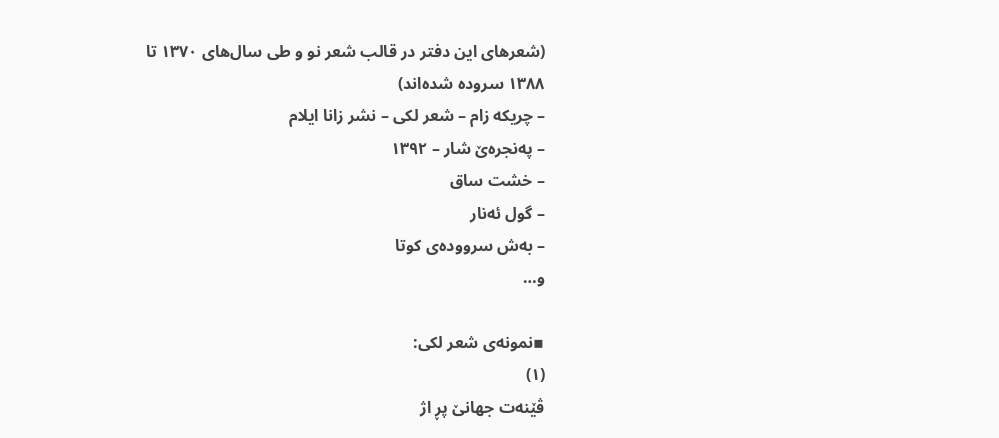(شعرهای این دفتر در قالب شعر نو و طی سال‌های ۱۳۷۰ تا ۱۳۸۸ سروده شده‌اند)
– چریکە‌ زام – شعر لکی – نشر زانا ایلام
– په‌نجره‌ێ شار – ۱۳۹۲
– خشت ساق
– گول ئه‌نار
– به‌ش سرووده‌ی کوتا
و…

▪نمونه‌ی شعر لکی:
(۱)
ڤێنه‌ت جهانێ پڕ اژ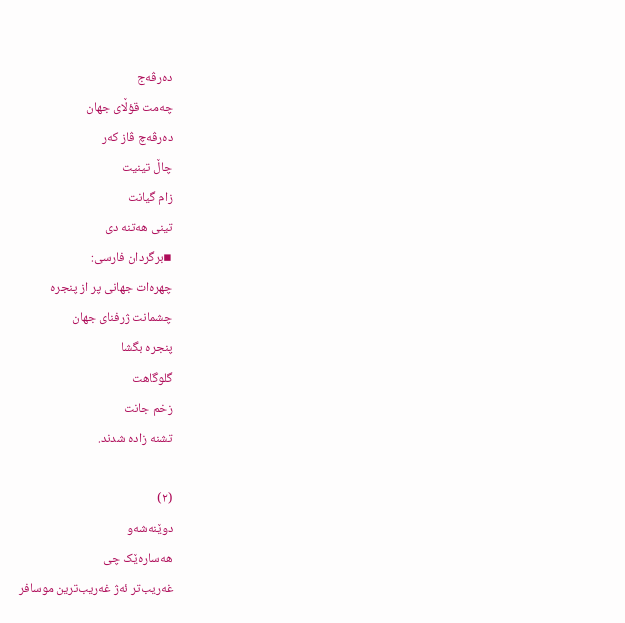دەرڤه‌ج
چه‌مت قؤڵای جهان
دەرڤه‌چ ڤاز که‌ر
چاڵ تینیت
زام گیانت
تینی هه‌تنه دی
▪برگردان فارسی:
چهره‌ات جهانی پر از پنجره
چشمانت ژرفنای جهان
پنجره بگشا
گلوگاهت
زخم جانت
تشنه زاده شدند.

(۲)
دوێنه‌شه‌و
هه‌ساره‌ێک چی
غه‌ریب‌تر ئه‌ژ غه‌ریب‌ترین موسافر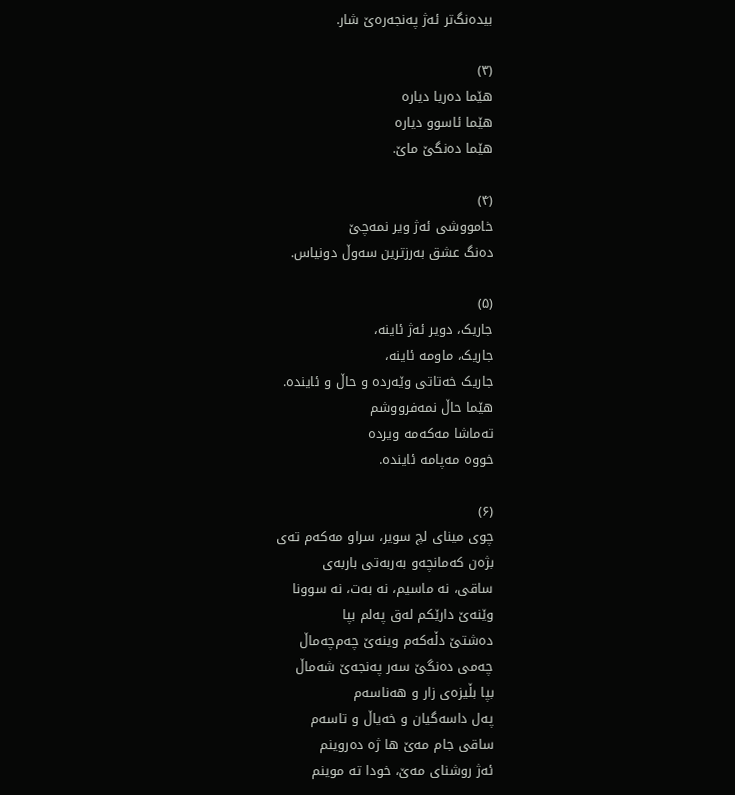بیده‌نگ‌تر ئه‌ژ په‌نجه‌ره‌ێ شار.

(۳)
هێما ده‌ریا دیاره
هێما ئاسوو دیاره
هێما ده‌نگێ ماێ.

(۴)
خامووشی ئه‌ژ ویر نمه‌چێ
ده‌نگ عشق به‌رزترین سه‌وڵ دونیاس.

(۵)
جاریک، دویر ئه‌ژ ئاینه،
جاریک، ماومه ئاینه،
جاریک خه‌تاتی وێه‌رده و حاڵ و ئاینده.
هێما حاڵ نمه‌فرووشم
ته‌ماشا مه‌که‌مه ویرده
خووه مه‌پامه ئاینده.

(۶)
چوی مينای لچ سوير، سراو مه‌‌كه‌‌م ته‌‌ی
بژه‌‌ن كه‌‌مانچه‌و به‌‌ربه‌‌تی باربه‌‌‌ی
ساقی، نه ماسيم، نه به‌‌ت، نه سوونا
وێنه‌‌ێ دارێكم له‌‌ق په‌‌لم بپا
ده‌‌شتێ دڵه‌‌كه‌‌م وينه‌‌ێ چه‌‌م‌چه‌‌ماڵ
چه‌‌می ده‌‌نگێ سه‌‌ر په‌‌نجه‌‌ێ شه‌‌ماڵ
بپا بڵيزه‌‌ی زار و هه‌‌ناسه‌‌م
په‌‌ل داسه‌‌گيان و خه‌‌ياڵ و تاسه‌‌م
ساقی جام مه‌‌ێ ها ژه ده‌‌روينم
ئه‌‌ژ روشنای مه‌‌ێ، خودا ته موينم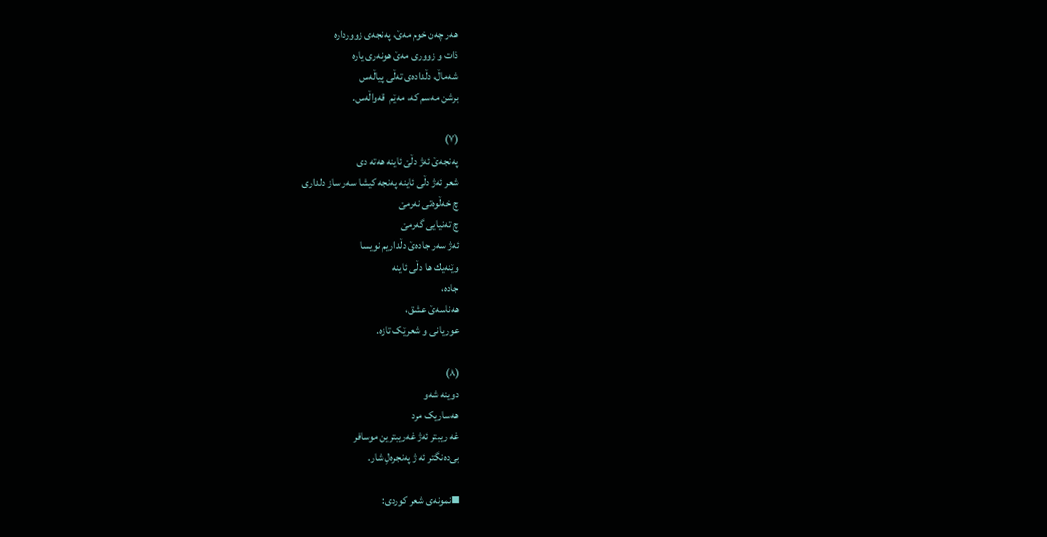هه‌‌ر چه‌‌ن خوم مه‌‌ێ، په‌‌نجه‌‌ی زوورداره
ذات و زووری مه‌‌ێ هونه‌‌ری ياره
شه‌‌ماڵ، دڵداده‌‌ی ته‌‌ڵی پياڵه‌‌س
برشن مه‌‌سم كه، مه‌‌ێم  قه‌‌واڵه‌‌س.

(۷)
په‌‌نجه‌‌‌ێ ئه‌‌ژ دڵێ ئاينه هه‌‌ته ‌‌دی
شعر ئه‌‌ژ دڵی ئاينه‌‌ په‌‌نجه كيشا سه‌‌ر ساز دلداری
چ خه‌‌ڵوه‌‌تی نه‌‌رمێ
چ ته‌‌نيايی گه‌‌رمێ
ئه‌‌ژ سه‌‌ر جاده‌‌ێ دڵداریم نويسا
وێنه‌‌يك ها دڵی ئاينه
جاده،
هه‌ناسه‌ێ عشق،
عوریانی و شعرێک تازه.

(۸)
دوینه شه‌و
هه‌ساریک مرد
غه ‌ریبتر ئه‌ژ غه‌ریبترین موسافر
بی‌ده‌نگتر ئه ‌ژ په‌نجره‌لِ شار.

▪نمونه‌ی شعر کوردی: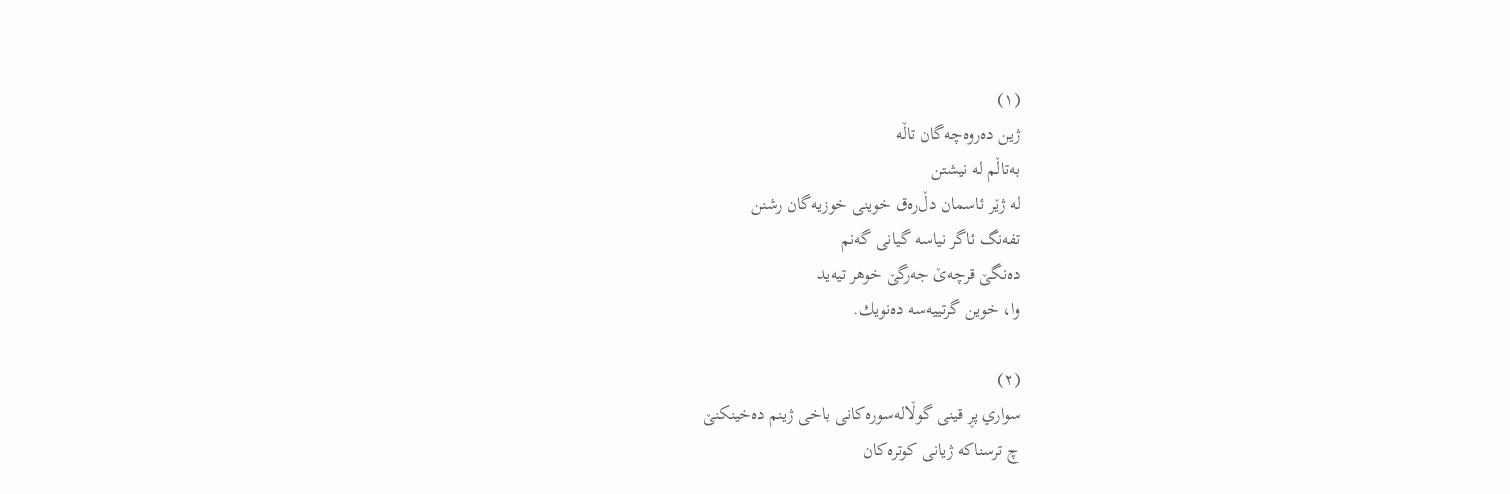(۱)
ژين ده‌‌روه‌‌چه‌‌گان تاڵه
به‌‌تاڵم له نيشتن
له ژێر ئاسمان دڵ‌ره‌ق خوينی خوزيه‌‌گان رشنن
تفه‌نگ ئاگر نياسه گيانی گه‌‌نم
ده‌نگێ قرچه‌ێ جه‌رگێ خوهر تيه‌يد
وا، خوين گرتييه‌سه ده‌نويك.

(۲)
سواري پڕ قينی گوڵاله‌‌سوره‌‌كانی باخی ژينم ده‌‌خينكنێ
چ ترسناكه ‌‌ژيانی كوتره‌كان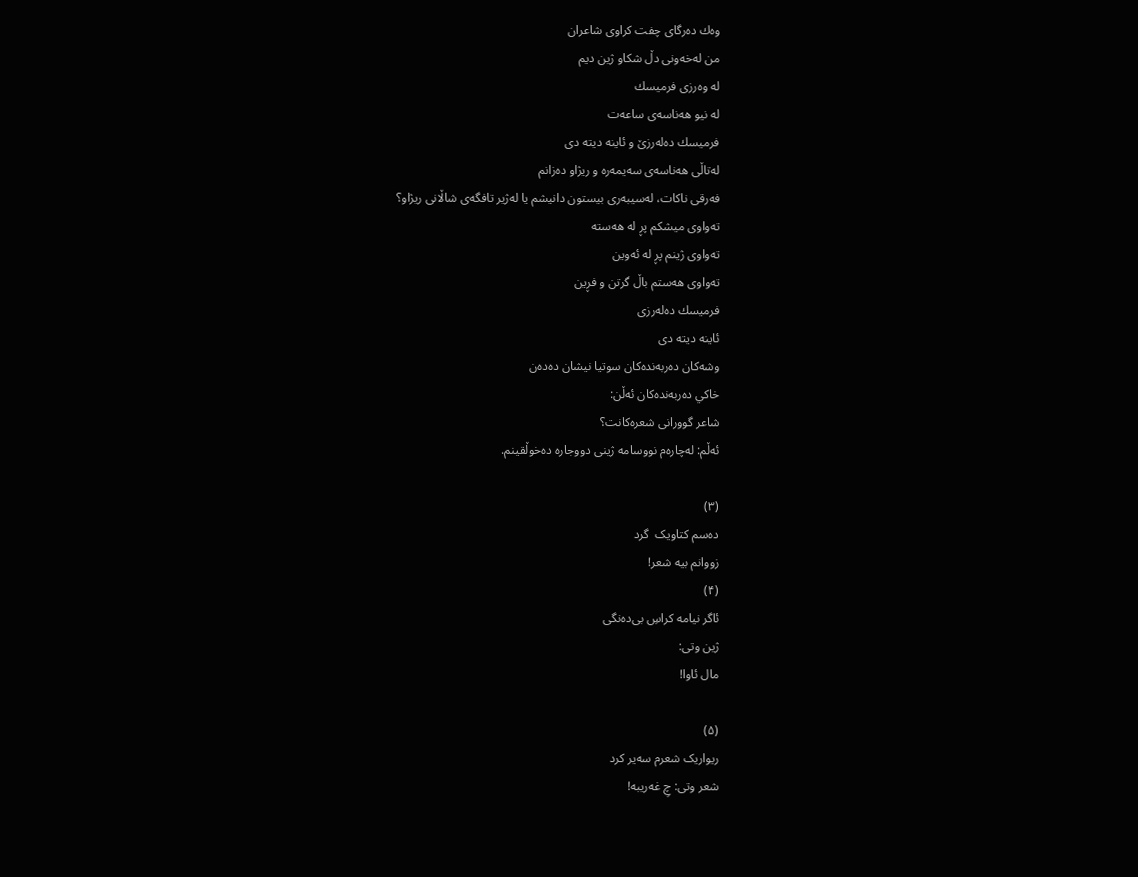وه‌‌ك ده‌‌رگای چفت كراوی شاعران
من له‌‌خه‌‌ونی دڵ شكاو ژين ديم
له‌‌ وه‌‌رزی فرميسك
له‌‌ نيو هه‌‌ناسه‌‌ی ساعه‌‌ت
فرميسك ده‌‌له‌‌رزێ و ئاينه ‌‌ديته ‌‌دی
له‌‌تاڵی هه‌‌ناسه‌‌ی سه‌‌يمه‌‌ره ‌‌و ريژاو ده‌‌زانم
فه‌‌رقی ناكات، له‌‌سيبه‌‌ری بيستون دانيشم يا ‌‌له‌‌ژير تافگه‌ی‌‌ شاڵانی ريژاو؟
ته‌‌واوی ميشكم پڕ له‌‌ هه‌‌سته
ته‌‌واوی ژينم پڕ له ‌‌ئه‌‌وين
ته‌‌واوی هه‌‌ستم باڵ گرتن و فڕين
فرميسك ده‌‌له‌‌رزی
ئاينه ديته ‌‌دی
وشه‌‌كان ده‌‌ربه‌‌نده‌‌كان سوتيا نيشان ده‌‌ده‌ن
خاكي ده‌ربه‌‌نده‌‌كان ئه‌ڵن:
شاعر گوورانی شعره‌‌كانت؟
ئه‌ڵم: له‌‌چاره‌‌م نووسامه‌‌ ژينی دووجاره‌‌ ده‌‌خوڵقينم.

(۳)
ده‌سم کتاویک  گرد
زووانم بیه شعر!
(۴)
ئاگر نیامه کراسِ بی‌ده‌نگی
ژین وتی:
مال ئاوا!

(۵)
ریواریک شعرم سه‌یر کرد
شعر وتی: چِ غه‌ریبه!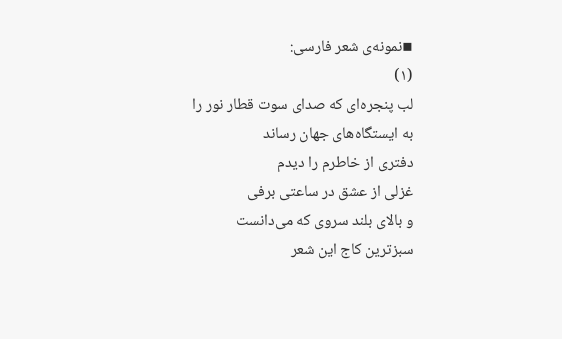▪نمونه‌ی شعر فارسی:
(۱)
لب پنجره‌ای که صدای سوت قطار نور را
به ایستگاه‌های جهان رساند
دفتری از خاطرم را دیدم
غزلی از عشق در ساعتی برفی
و بالای بلند سروی که می‌دانست
سبزترین کاج این شعر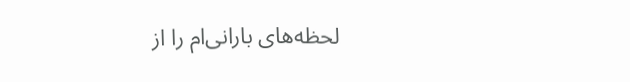لحظه‌های بارانی‌ام را از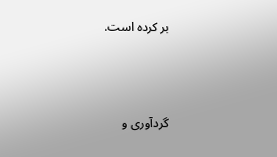بر کرده است.



گردآوری و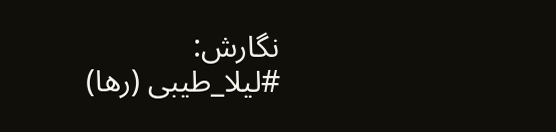نگارش:
#لیلا_طیبی (رها)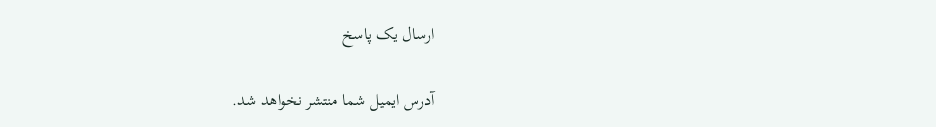ارسال یک پاسخ

آدرس ایمیل شما منتشر نخواهد شد.